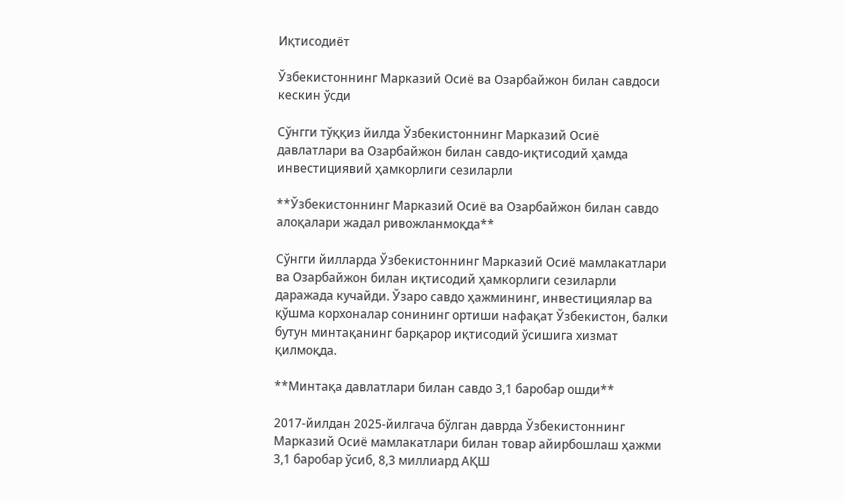Иқтисодиёт

Ўзбекистоннинг Марказий Осиё ва Озарбайжон билан савдоси кескин ўсди

Сўнгги тўққиз йилда Ўзбекистоннинг Марказий Осиё давлатлари ва Озарбайжон билан савдо-иқтисодий ҳамда инвестициявий ҳамкорлиги сезиларли

**Ўзбекистоннинг Марказий Осиё ва Озарбайжон билан савдо алоқалари жадал ривожланмоқда**

Сўнгги йилларда Ўзбекистоннинг Марказий Осиё мамлакатлари ва Озарбайжон билан иқтисодий ҳамкорлиги сезиларли даражада кучайди. Ўзаро савдо ҳажмининг, инвестициялар ва қўшма корхоналар сонининг ортиши нафақат Ўзбекистон, балки бутун минтақанинг барқарор иқтисодий ўсишига хизмат қилмоқда.

**Минтақа давлатлари билан савдо 3,1 баробар ошди**

2017-йилдан 2025-йилгача бўлган даврда Ўзбекистоннинг Марказий Осиё мамлакатлари билан товар айирбошлаш ҳажми 3,1 баробар ўсиб, 8,3 миллиард АҚШ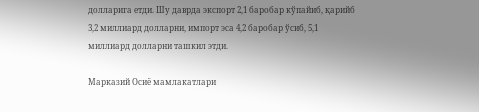долларига етди. Шу даврда экспорт 2,1 баробар кўпайиб, қарийб 3,2 миллиард долларни, импорт эса 4,2 баробар ўсиб, 5,1 миллиард долларни ташкил этди.

Марказий Осиё мамлакатлари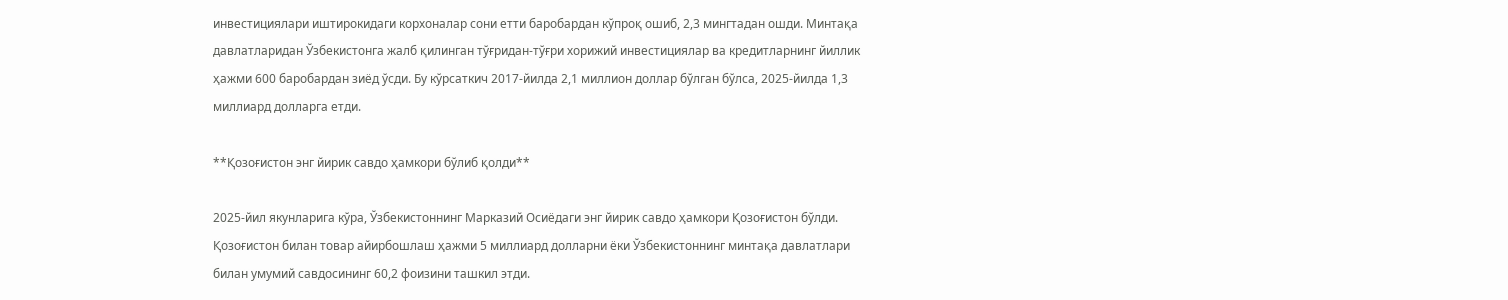инвестициялари иштирокидаги корхоналар сони етти баробардан кўпроқ ошиб, 2,3 мингтадан ошди. Минтақа давлатларидан Ўзбекистонга жалб қилинган тўғридан-тўғри хорижий инвестициялар ва кредитларнинг йиллик ҳажми 600 баробардан зиёд ўсди. Бу кўрсаткич 2017-йилда 2,1 миллион доллар бўлган бўлса, 2025-йилда 1,3 миллиард долларга етди.

**Қозоғистон энг йирик савдо ҳамкори бўлиб қолди**

2025-йил якунларига кўра, Ўзбекистоннинг Марказий Осиёдаги энг йирик савдо ҳамкори Қозоғистон бўлди. Қозоғистон билан товар айирбошлаш ҳажми 5 миллиард долларни ёки Ўзбекистоннинг минтақа давлатлари билан умумий савдосининг 60,2 фоизини ташкил этди.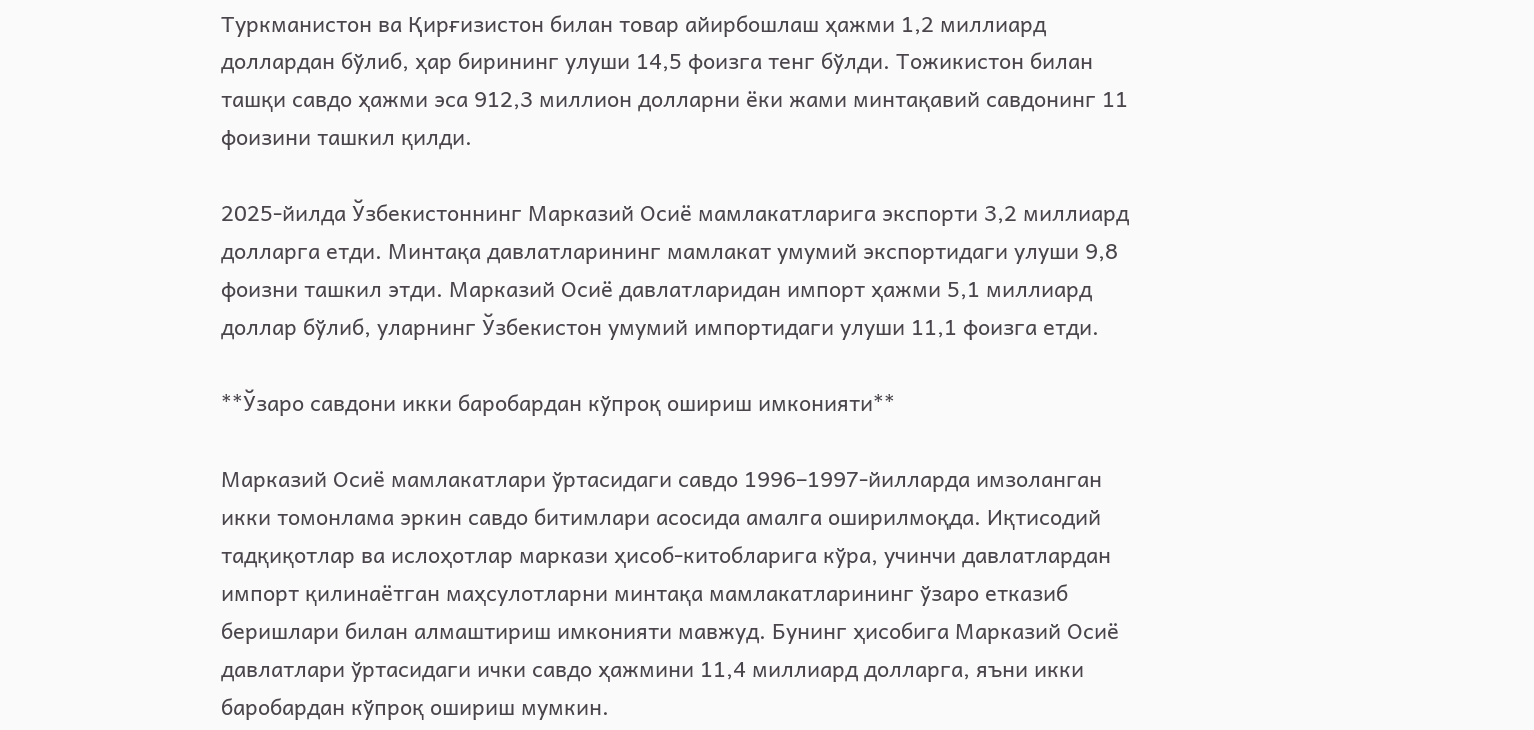Туркманистон ва Қирғизистон билан товар айирбошлаш ҳажми 1,2 миллиард доллардан бўлиб, ҳар бирининг улуши 14,5 фоизга тенг бўлди. Тожикистон билан ташқи савдо ҳажми эса 912,3 миллион долларни ёки жами минтақавий савдонинг 11 фоизини ташкил қилди.

2025-йилда Ўзбекистоннинг Марказий Осиё мамлакатларига экспорти 3,2 миллиард долларга етди. Минтақа давлатларининг мамлакат умумий экспортидаги улуши 9,8 фоизни ташкил этди. Марказий Осиё давлатларидан импорт ҳажми 5,1 миллиард доллар бўлиб, уларнинг Ўзбекистон умумий импортидаги улуши 11,1 фоизга етди.

**Ўзаро савдони икки баробардан кўпроқ ошириш имконияти**

Марказий Осиё мамлакатлари ўртасидаги савдо 1996–1997-йилларда имзоланган икки томонлама эркин савдо битимлари асосида амалга оширилмоқда. Иқтисодий тадқиқотлар ва ислоҳотлар маркази ҳисоб-китобларига кўра, учинчи давлатлардан импорт қилинаётган маҳсулотларни минтақа мамлакатларининг ўзаро етказиб беришлари билан алмаштириш имконияти мавжуд. Бунинг ҳисобига Марказий Осиё давлатлари ўртасидаги ички савдо ҳажмини 11,4 миллиард долларга, яъни икки баробардан кўпроқ ошириш мумкин.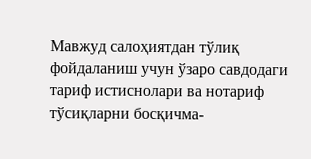Мавжуд салоҳиятдан тўлиқ фойдаланиш учун ўзаро савдодаги тариф истиснолари ва нотариф тўсиқларни босқичма-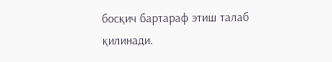босқич бартараф этиш талаб қилинади.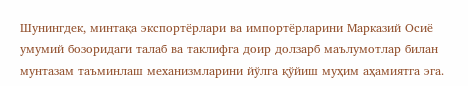Шунингдек, минтақа экспортёрлари ва импортёрларини Марказий Осиё умумий бозоридаги талаб ва таклифга доир долзарб маълумотлар билан мунтазам таъминлаш механизмларини йўлга қўйиш муҳим аҳамиятга эга.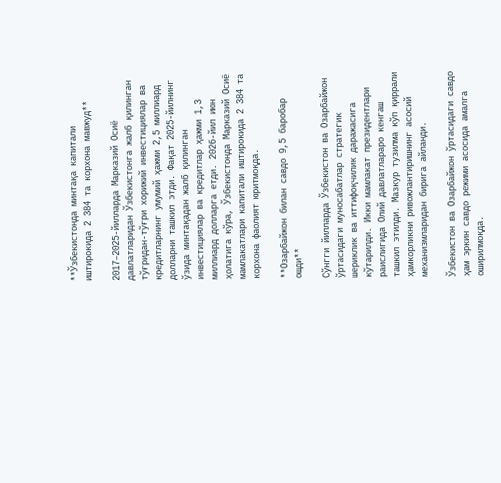**Ўзбекистонда минтақа капитали иштирокида 2 384 та корхона мавжуд**

2017–2025-йилларда Марказий Осиё давлатларидан Ўзбекистонга жалб қилинган тўғридан-тўғри хорижий инвестициялар ва кредитларнинг умумий ҳажми 2,5 миллиард долларни ташкил этди. Фақат 2025-йилнинг ўзида минтақадан жалб қилинган инвестициялар ва кредитлар ҳажми 1,3 миллиард долларга етди. 2026-йил июн ҳолатига кўра, Ўзбекистонда Марказий Осиё мамлакатлари капитали иштирокида 2 384 та корхона фаолият юритмоқда.

**Озарбайжон билан савдо 9,5 баробар ошди**

Сўнгги йилларда Ўзбекистон ва Озарбайжон ўртасидаги муносабатлар стратегик шериклик ва иттифоқчилик даражасига кўтарилди. Икки мамлакат президентлари раислигида Олий давлатлараро кенгаш ташкил этилди. Мазкур тузилма кўп қиррали ҳамкорликни ривожлантиришнинг асосий механизмларидан бирига айланди.

Ўзбекистон ва Озарбайжон ўртасидаги савдо ҳам эркин савдо режими асосида амалга оширилмоқда.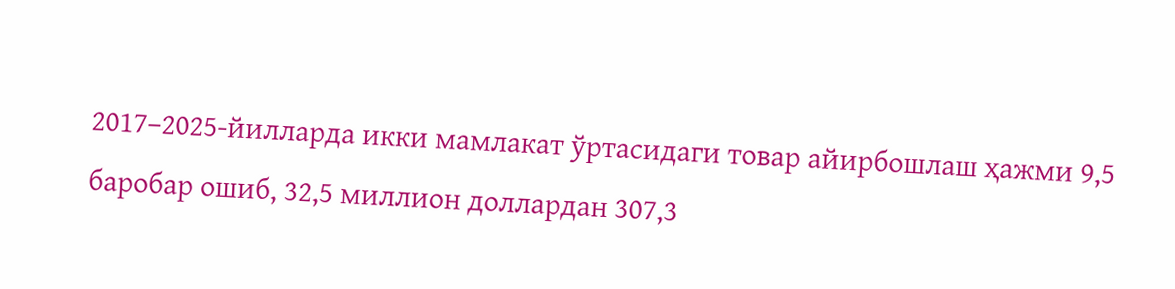2017–2025-йилларда икки мамлакат ўртасидаги товар айирбошлаш ҳажми 9,5 баробар ошиб, 32,5 миллион доллардан 307,3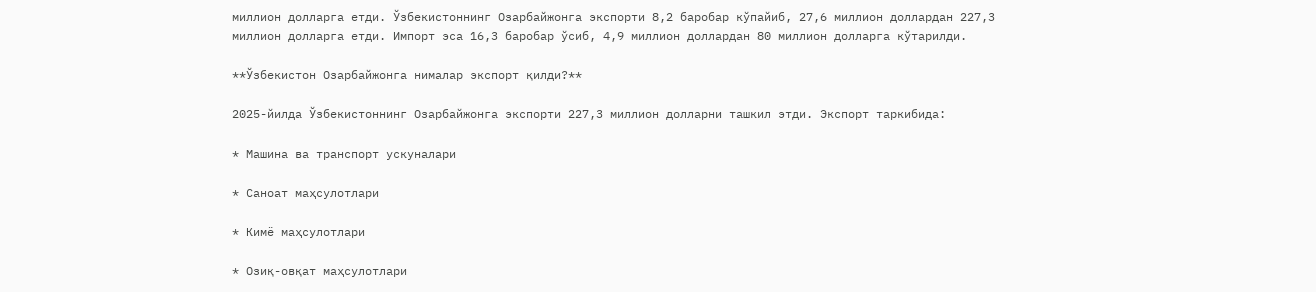миллион долларга етди. Ўзбекистоннинг Озарбайжонга экспорти 8,2 баробар кўпайиб, 27,6 миллион доллардан 227,3 миллион долларга етди. Импорт эса 16,3 баробар ўсиб, 4,9 миллион доллардан 80 миллион долларга кўтарилди.

**Ўзбекистон Озарбайжонга нималар экспорт қилди?**

2025-йилда Ўзбекистоннинг Озарбайжонга экспорти 227,3 миллион долларни ташкил этди. Экспорт таркибида:

* Машина ва транспорт ускуналари

* Саноат маҳсулотлари

* Кимё маҳсулотлари

* Озиқ-овқат маҳсулотлари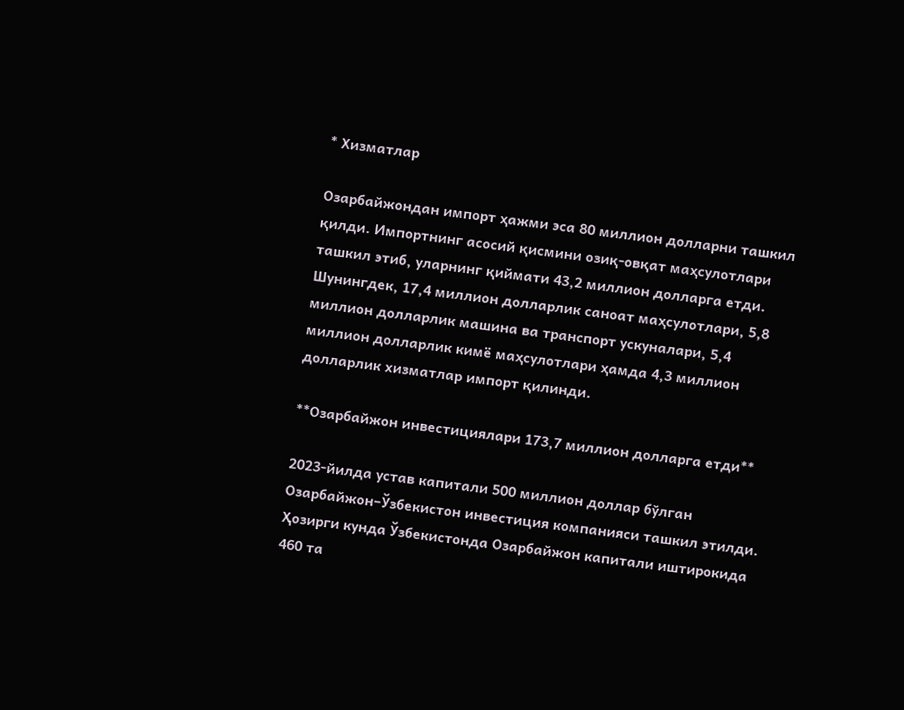* Хизматлар

Озарбайжондан импорт ҳажми эса 80 миллион долларни ташкил қилди. Импортнинг асосий қисмини озиқ-овқат маҳсулотлари ташкил этиб, уларнинг қиймати 43,2 миллион долларга етди. Шунингдек, 17,4 миллион долларлик саноат маҳсулотлари, 5,8 миллион долларлик машина ва транспорт ускуналари, 5,4 миллион долларлик кимё маҳсулотлари ҳамда 4,3 миллион долларлик хизматлар импорт қилинди.

**Озарбайжон инвестициялари 173,7 миллион долларга етди**

2023-йилда устав капитали 500 миллион доллар бўлган Озарбайжон–Ўзбекистон инвестиция компанияси ташкил этилди. Ҳозирги кунда Ўзбекистонда Озарбайжон капитали иштирокида 460 та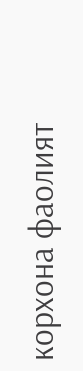корхона фаолият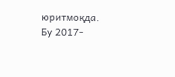юритмоқда. Бу 2017-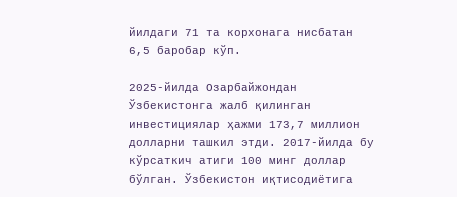йилдаги 71 та корхонага нисбатан 6,5 баробар кўп.

2025-йилда Озарбайжондан Ўзбекистонга жалб қилинган инвестициялар ҳажми 173,7 миллион долларни ташкил этди. 2017-йилда бу кўрсаткич атиги 100 минг доллар бўлган. Ўзбекистон иқтисодиётига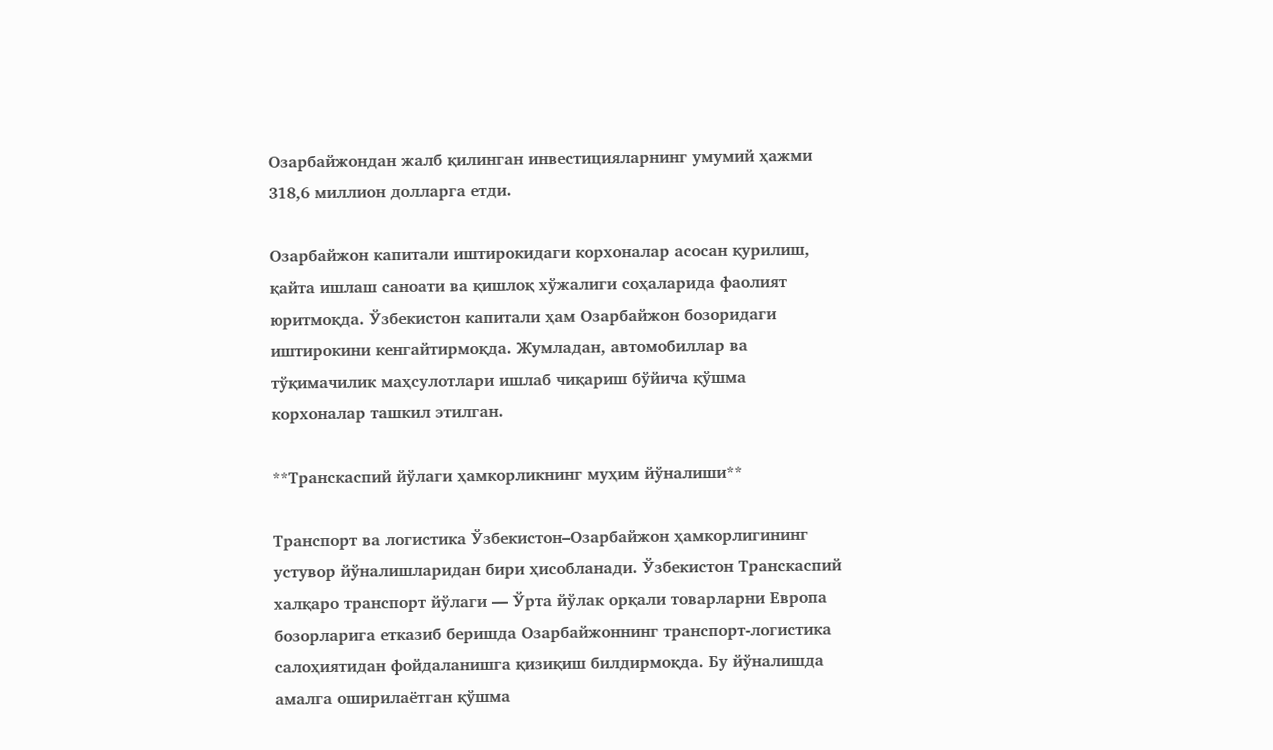Озарбайжондан жалб қилинган инвестицияларнинг умумий ҳажми 318,6 миллион долларга етди.

Озарбайжон капитали иштирокидаги корхоналар асосан қурилиш, қайта ишлаш саноати ва қишлоқ хўжалиги соҳаларида фаолият юритмоқда. Ўзбекистон капитали ҳам Озарбайжон бозоридаги иштирокини кенгайтирмоқда. Жумладан, автомобиллар ва тўқимачилик маҳсулотлари ишлаб чиқариш бўйича қўшма корхоналар ташкил этилган.

**Транскаспий йўлаги ҳамкорликнинг муҳим йўналиши**

Транспорт ва логистика Ўзбекистон–Озарбайжон ҳамкорлигининг устувор йўналишларидан бири ҳисобланади. Ўзбекистон Транскаспий халқаро транспорт йўлаги — Ўрта йўлак орқали товарларни Европа бозорларига етказиб беришда Озарбайжоннинг транспорт-логистика салоҳиятидан фойдаланишга қизиқиш билдирмоқда. Бу йўналишда амалга оширилаётган қўшма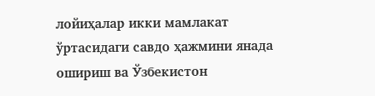лойиҳалар икки мамлакат ўртасидаги савдо ҳажмини янада ошириш ва Ўзбекистон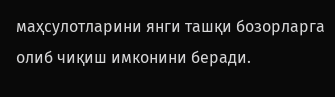маҳсулотларини янги ташқи бозорларга олиб чиқиш имконини беради.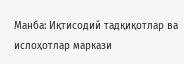Манба: Иқтисодий тадқиқотлар ва ислоҳотлар маркази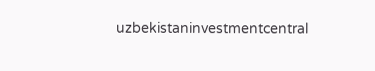uzbekistaninvestmentcentral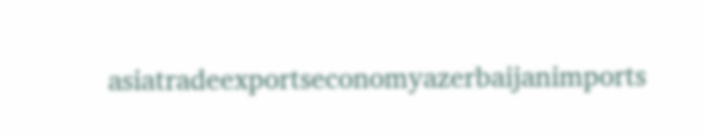asiatradeexportseconomyazerbaijanimports